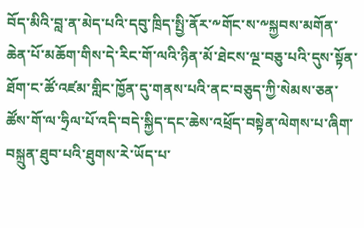བོད་མིའི་བླ་ན་མེད་པའི་དབུ་ཁྲིད་སྤྱི་ནོར་༸གོང་ས་༸སྐྱབས་མགོན་ཆེན་པོ་མཆོག་གིས་དེ་རིང་གོ་ལའི་ཉིན་མོ་ཐེངས་ལྔ་བཅུ་པའི་དུས་སྟོན་ཐོག་ང་ཚོ་འཛམ་གླིང་ཁྱོན་དུ་གནས་པའི་ནང་བཅུད་ཀྱི་སེམས་ཅན་ཚོས་གོ་ལ་ཧྲིལ་པོ་འདི་བདེ་སྐྱིད་དང་ཆེས་འཕྲོད་བསྟེན་ལེགས་པ་ཞིག་བསྐྲུན་ཐུབ་པའི་ཐུགས་རེ་ཡོད་པ་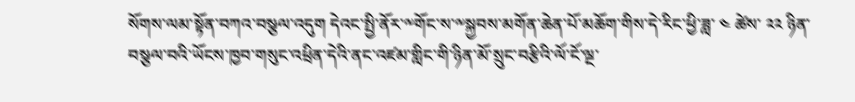སོགས་ལམ་སྟོན་བཀའ་བསྩལ་འདུག དེའང་སྤྱི་ནོར་༸གོང་ས་༸སྐྱབས་མགོན་ཆེན་པོ་མཆོག་གིས་དེ་རིང་ཕྱི་ཟླ་ ༤ ཚེས་ ༢༢ ཉིན་བསྩལ་བའི་ཡོངས་ཁྱབ་གསུང་འཕྲིན་དེའི་ནང་འཛམ་གླིང་གི་ཉིན་མོ་སྲུང་བརྩིའི་ལོ་ངོ་ལྔ་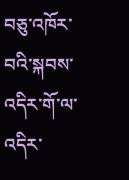བཅུ་འཁོར་བའི་སྐབས་འདིར་གོ་ལ་འདིར་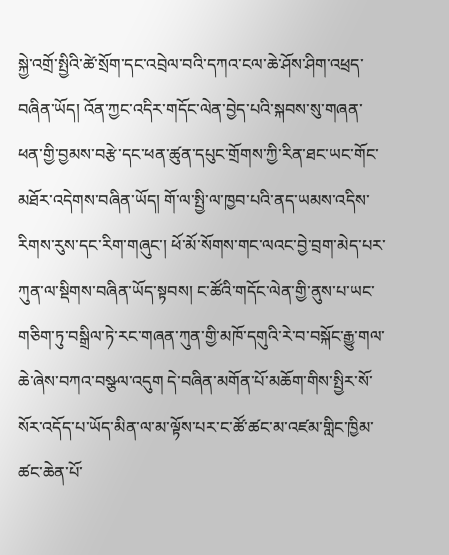སྐྱེ་འགྲོ་སྤྱིའི་ཚེ་སྲོག་དང་འབྲེལ་བའི་དཀའ་ངལ་ཆེ་ཤོས་ཤིག་འཕྲད་བཞིན་ཡོད། འོན་ཀྱང་འདིར་གདོང་ལེན་བྱེད་པའི་སྐབས་སུ་གཞན་ཕན་གྱི་བྱམས་བརྩེ་དང་ཕན་ཚུན་དཔུང་གྲོགས་ཀྱི་རིན་ཐང་ཡང་གོང་མཐོར་འདེགས་བཞིན་ཡོད། གོ་ལ་སྤྱི་ལ་ཁྱབ་པའི་ནད་ཡམས་འདིས་རིགས་རུས་དང་རིག་གཞུང་། ཕོ་མོ་སོགས་གང་ལའང་བྱེ་བྲག་མེད་པར་ཀུན་ལ་སྡིགས་བཞིན་ཡོད་སྟབས། ང་ཚོའི་གདོང་ལེན་གྱི་ནུས་པ་ཡང་གཅིག་ཏུ་བསྒྲིལ་ཏེ་རང་གཞན་ཀུན་གྱི་མཁོ་དགུའི་རེ་བ་བསྐོང་རྒྱུ་གལ་ཆེ་ཞེས་བཀའ་བསྩལ་འདུག དེ་བཞིན་མགོན་པོ་མཆོག་གིས་སྤྱིར་སོ་སོར་འདོད་པ་ཡོད་མིན་ལ་མ་ལྟོས་པར་ང་ཚོ་ཚང་མ་འཛམ་གླིང་ཁྱིམ་ཚང་ཆེན་པོ་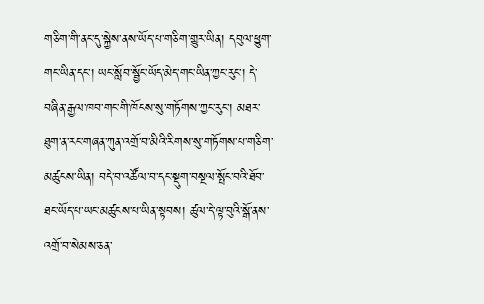གཅིག་གི་ནང་དུ་སྐྱེས་ནས་ཡོད་པ་གཅིག་གྱུར་ཡིན། དབུལ་ཕྱུག་གང་ཡིན་དང་། ཡང་སློབ་སྦྱོང་ཡོད་མེད་གང་ཡིན་ཀྱང་རུང་། དེ་བཞིན་རྒྱལ་ཁབ་གང་གི་ཁོངས་སུ་གཏོགས་ཀྱང་རུང་། མཐར་ཐུག་ན་རང་གཞན་ཀུན་འགྲོ་བ་མིའི་རིགས་སུ་གཏོགས་པ་གཅིག་མཚུངས་ཡིན། བདེ་བ་འཚོལ་བ་དང་སྡུག་བསྔལ་སྤོང་བའི་ཐོབ་ཐང་ཡོད་པ་ཡང་མཚུངས་པ་ཡིན་སྟབས། ཚུལ་དེ་ལྟ་བུའི་སྒོ་ནས་འགྲོ་བ་སེམས་ཅན་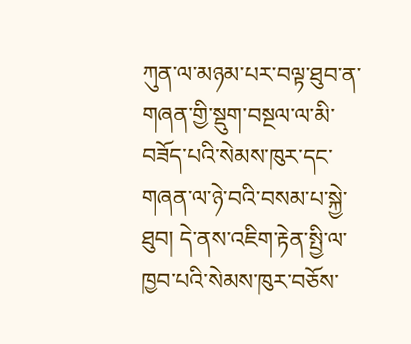ཀུན་ལ་མཉམ་པར་བལྟ་ཐུབ་ན་གཞན་གྱི་སྡུག་བསྔལ་ལ་མི་བཟོད་པའི་སེམས་ཁུར་དང་གཞན་ལ་ཉེ་བའི་བསམ་པ་སྐྱེ་ཐུབ། དེ་ནས་འཇིག་རྟེན་སྤྱི་ལ་ཁྱབ་པའི་སེམས་ཁུར་བཅོས་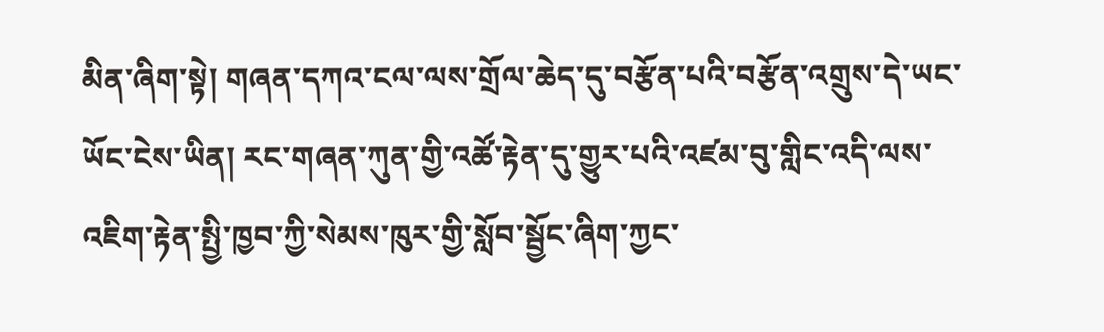མིན་ཞིག་སྟེ། གཞན་དཀའ་ངལ་ལས་གྲོལ་ཆེད་དུ་བརྩོན་པའི་བརྩོན་འགྲུས་དེ་ཡང་ཡོང་ངེས་ཡིན། རང་གཞན་ཀུན་གྱི་འཚོ་རྟེན་དུ་གྱུར་པའི་འཛམ་བུ་གླིང་འདི་ལས་འཇིག་རྟེན་སྤྱི་ཁྱབ་ཀྱི་སེམས་ཁུར་གྱི་སློབ་སྦྱོང་ཞིག་ཀྱང་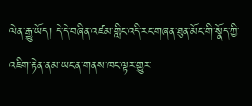ལེན་རྒྱུ་ཡོད། དེ་དེ་བཞིན་འཛམ་གླིང་འདི་རང་གཞན་ཐུན་མོང་གི་སྣོད་ཀྱི་འཇིག་རྟེན་ནམ་ཡང་ན་གནས་ཁང་ལྟར་གྱུར་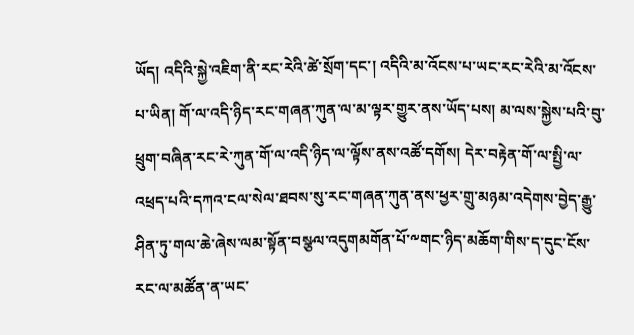ཡོད། འདིའི་སྐྱེ་འཇིག་ནི་རང་རེའི་ཚེ་སྲོག་དང་། འདིའི་མ་འོངས་པ་ཡང་རང་རེའི་མ་འོངས་པ་ཡིན། གོ་ལ་འདི་ཉིད་རང་གཞན་ཀུན་ལ་མ་ལྟར་གྱུར་ནས་ཡོད་པས། མ་ལས་སྐྱེས་པའི་བུ་ཕྲུག་བཞིན་རང་རེ་ཀུན་གོ་ལ་འདི་ཉིད་ལ་ལྟོས་ནས་འཚོ་དགོས། དེར་བརྟེན་གོ་ལ་སྤྱི་ལ་འཕྲད་པའི་དཀའ་ངལ་སེལ་ཐབས་སུ་རང་གཞན་ཀུན་ནས་ཕྱར་གྲུ་མཉམ་འདེགས་བྱེད་རྒྱུ་ཤིན་ཏུ་གལ་ཆེ་ཞེས་ལམ་སྟོན་བསྩལ་འདུགམགོན་པོ་༸གང་ཉིད་མཆོག་གིས་ད་དུང་ངོས་རང་ལ་མཚོན་ན་ཡང་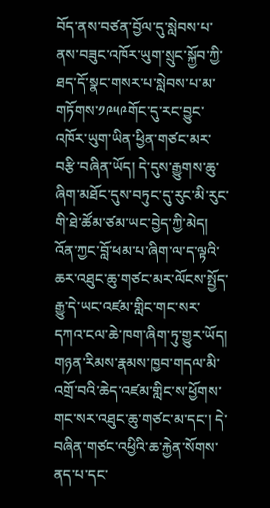བོད་ནས་བཙན་བྱོལ་དུ་སླེབས་པ་ནས་བཟུང་འཁོར་ཡུག་སྲུང་སྐྱོབ་ཀྱི་ཐད་དོ་སྣང་གསར་པ་སླེབས་པ་མ་གཏོགས་༡༩༥༩གོང་དུ་རང་བྱུང་འཁོར་ཡུག་ཡིན་ཕྱིན་གཙང་མར་བརྩི་བཞིན་ཡོད། དེ་དུས་རྒྱུགས་ཆུ་ཞིག་མཐོང་དུས་བཏུང་དུ་རུང་མི་རུང་གི་ཐེ་ཚོམ་ཙམ་ཡང་བྱེད་ཀྱི་མེད། འོན་ཀྱང་བློ་ཕམ་པ་ཞིག་ལ་ད་ལྟའི་ཆར་འཐུང་ཆུ་གཙང་མར་ལོངས་སྤྱོད་རྒྱུ་དེ་ཡང་འཛམ་གླིང་གང་སར་དཀའ་ངལ་ཆེ་ཁག་ཞིག་ཏུ་གྱུར་ཡོད། གཉན་རིམས་རྣམས་ཁྱབ་གདལ་མི་འགྲོ་བའི་ཆེད་འཛམ་གླིང་ས་ཕྱོགས་གང་སར་འཐུང་ཆུ་གཙང་མ་དང་། དེ་བཞིན་གཙང་འཕྱིའི་ཆ་རྐྱེན་སོགས་ནད་པ་དང་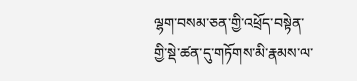ལྷག་བསམ་ཅན་གྱི་འཕྲོད་བསྟེན་གྱི་སྡེ་ཚན་དུ་གཏོགས་མི་རྣམས་ལ་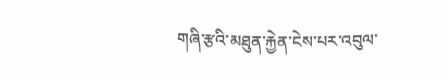གཞི་རྩའི་མཐུན་རྐྱེན་ངེས་པར་འབུལ་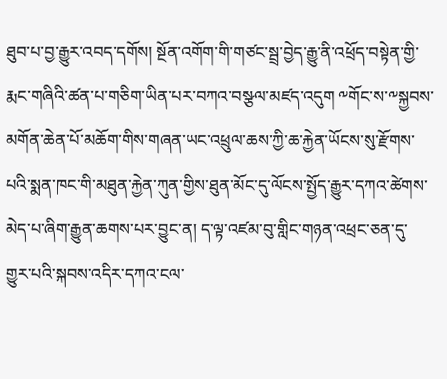ཐུབ་པ་བྱ་རྒྱུར་འབད་དགོས། སྔོན་འགོག་གི་གཙང་སྦྲ་བྱེད་རྒྱུ་ནི་འཕྲོད་བསྟེན་གྱི་རྨང་གཞིའི་ཚན་པ་གཅིག་ཡིན་པར་བཀའ་བསྩལ་མཛད་འདུག ༸གོང་ས་༸སྐྱབས་མགོན་ཆེན་པོ་མཆོག་གིས་གཞན་ཡང་འཕྲུལ་ཆས་ཀྱི་ཆ་རྐྱེན་ཡོངས་སུ་རྫོགས་པའི་སྨན་ཁང་གི་མཐུན་རྐྱེན་ཀུན་གྱིས་ཐུན་མོང་དུ་ལོངས་སྤྱོད་རྒྱུར་དཀའ་ཚེགས་མེད་པ་ཞིག་རྒྱུན་ཆགས་པར་བྱུང་ན། ད་ལྟ་འཛམ་བུ་གླིང་གཉན་འཕྲང་ཅན་དུ་གྱུར་པའི་སྐབས་འདིར་དཀའ་ངལ་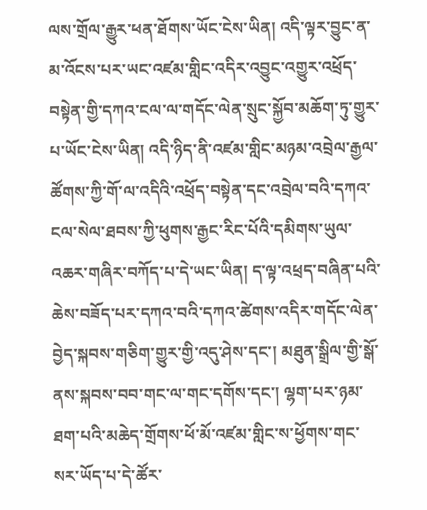ལས་གྲོལ་རྒྱུར་ཕན་ཐོགས་ཡོང་ངེས་ཡིན། འདི་ལྟར་བྱུང་ན་མ་འོངས་པར་ཡང་འཛམ་གླིང་འདིར་འབྱུང་འགྱུར་འཕྲོད་བསྟེན་གྱི་དཀའ་ངལ་ལ་གདོང་ལེན་སྲུང་སྐྱོབ་མཆོག་ཏུ་གྱུར་པ་ཡོང་ངེས་ཡིན། འདི་ཉིད་ནི་འཛམ་གླིང་མཉམ་འབྲེལ་རྒྱལ་ཚོགས་ཀྱི་གོ་ལ་འདིའི་འཕྲོད་བསྟེན་དང་འབྲེལ་བའི་དཀའ་ངལ་སེལ་ཐབས་ཀྱི་ཕུགས་རྒྱང་རིང་པོའི་དམིགས་ཡུལ་འཆར་གཞིར་བཀོད་པ་དེ་ཡང་ཡིན། ད་ལྟ་འཕྲད་བཞིན་པའི་ཆེས་བཟོད་པར་དཀའ་བའི་དཀའ་ཚེགས་འདིར་གདོང་ལེན་བྱེད་སྐབས་གཅིག་གྱུར་གྱི་འདུ་ཤེས་དང་། མཐུན་སྒྲིལ་གྱི་སྒོ་ནས་སྐབས་བབ་གང་ལ་གང་དགོས་དང་། ལྷག་པར་ཉམ་ཐག་པའི་མཆེད་གྲོགས་ཕོ་མོ་འཛམ་གླིང་ས་ཕྱོགས་གང་སར་ཡོད་པ་དེ་ཚོར་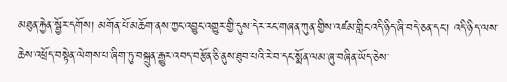མཐུན་རྐྱེན་སྦྱོར་དགོས། མགོན་པོ་མཆོག་ནས་ཀྱང་འབྱུང་འགྱུར་གྱི་དུས་དེར་རང་གཞན་ཀུན་གྱིས་འཛམ་གླིང་འདི་ཉིད་ཞི་བདེ་ཅན་དང་། འདི་ཉིད་ལས་ཆེས་འཕྲོད་བསྟེན་ལེགས་པ་ཞིག་ཏུ་བསྐྲུན་རྒྱུར་འབད་བརྩོན་ཅི་ནུས་ཐུབ་པའི་རེ་བ་དང་སྨོན་ལམ་ཞུ་བཞིན་ཡོད་ཅེས་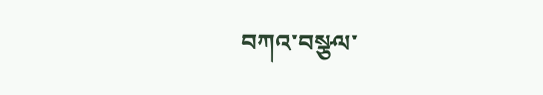བཀའ་བསྩལ་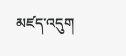མཛད་འདུག